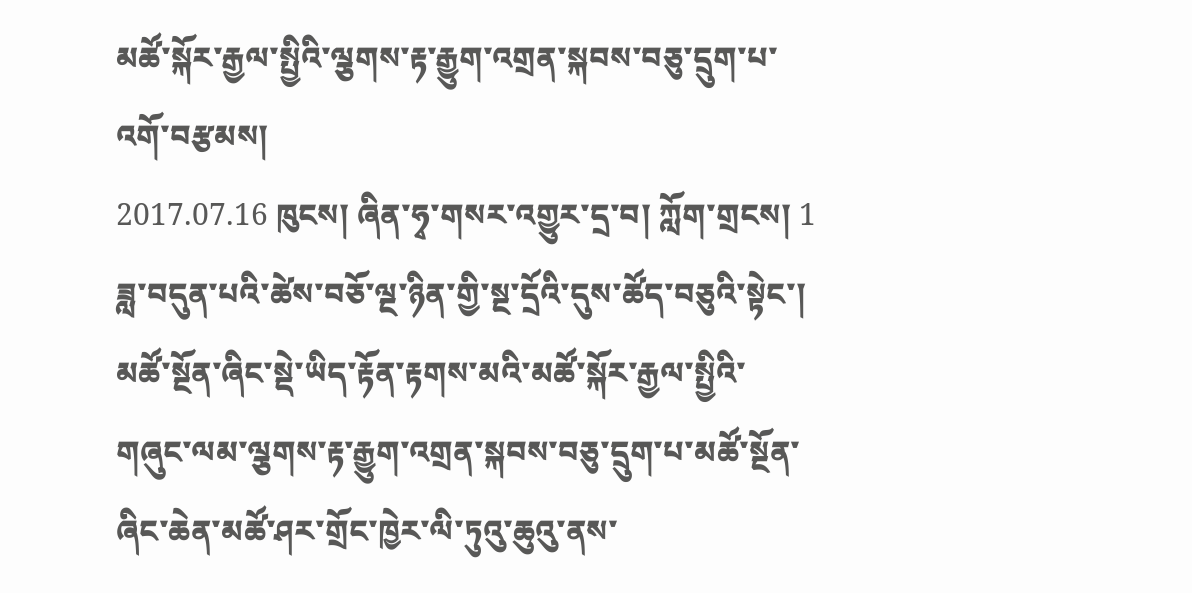མཚོ་སྐོར་རྒྱལ་སྤྱིའི་ལྕགས་རྟ་རྒྱུག་འགྲན་སྐབས་བཅུ་དྲུག་པ་འགོ་བརྩམས།
2017.07.16 ཁུངས། ཞིན་ཧྭ་གསར་འགྱུར་དྲ་བ། ཀློག་གྲངས། 1
ཟླ་བདུན་པའི་ཚེས་བཅོ་ལྔ་ཉིན་གྱི་སྔ་དྲོའི་དུས་ཚོད་བཅུའི་སྟེང་། མཚོ་སྔོན་ཞིང་སྡེ་ཡིད་རྟོན་རྟགས་མའི་མཚོ་སྐོར་རྒྱལ་སྤྱིའི་གཞུང་ལམ་ལྕགས་རྟ་རྒྱུག་འགྲན་སྐབས་བཅུ་དྲུག་པ་མཚོ་སྔོན་ཞིང་ཆེན་མཚོ་ཤར་གྲོང་ཁྱེར་ལི་ཏུའུ་ཆུའུ་ནས་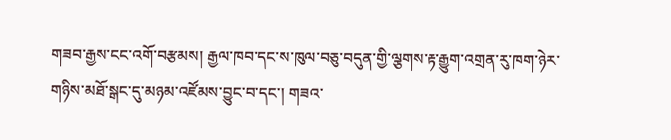གཟབ་རྒྱས་ངང་འགོ་བརྩམས། རྒྱལ་ཁབ་དང་ས་ཁུལ་བཅུ་བདུན་གྱི་ལྕགས་རྟ་རྒྱུག་འགྲན་རུ་ཁག་ཉེར་གཉིས་མཐོ་སྒང་དུ་མཉམ་འཛོམས་བྱུང་བ་དང་། གཟའ་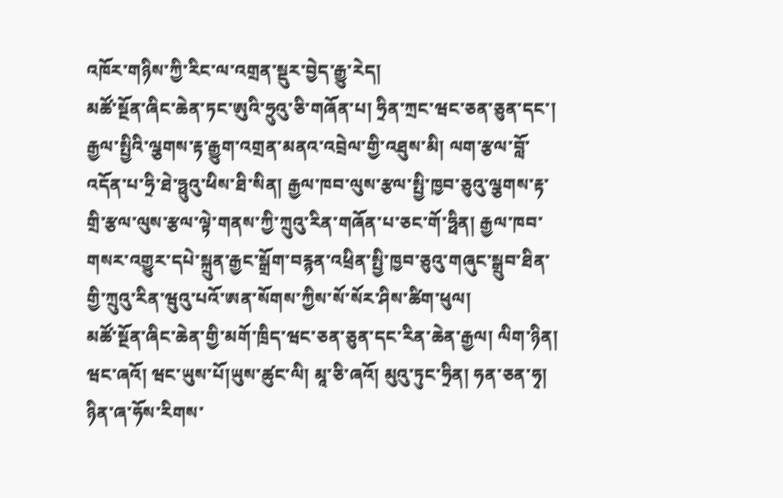འཁོར་གཉིས་ཀྱི་རིང་ལ་འགྲན་སྡུར་བྱེད་རྒྱུ་རེད།
མཚོ་སྔོན་ཞིང་ཆེན་ཏང་ཨུའི་ཧྲུའུ་ཅི་གཞོན་པ། ཧྲིན་ཀྲང་ཝང་ཅན་ཅུན་དང་། རྒྱལ་སྤྱིའི་ལྕགས་རྟ་རྒྱུག་འགྲན་མནའ་འབྲེལ་གྱི་འཐུས་མི། ལག་རྩལ་བློ་འདོན་པ་ཧྲི་ཐེ་ཧྥུའུ་ཕིས་ཐི་སིན། རྒྱལ་ཁབ་ལུས་རྩལ་སྤྱི་ཁྱབ་ཅུའུ་ལྕགས་རྟ་གྲི་རྩལ་ལུས་རྩལ་ལྟེ་གནས་ཀྱི་ཀྲུའུ་རིན་གཞོན་པ་ཅང་གོ་ཧྥིན། རྒྱལ་ཁབ་གསར་འགྱུར་དཔེ་སྐྲུན་རྒྱང་སྒྲོག་བརྙན་འཕྲིན་སྤྱི་ཁྱབ་ཅུའུ་གཞུང་སྒྲུབ་ཐིན་གྱི་ཀྲུའུ་རིན་ཝུའུ་པའོ་ཨན་སོགས་ཀྱིས་སོ་སོར་ཤིས་ཚིག་ཕུལ།
མཚོ་སྔོན་ཞིང་ཆེན་གྱི་མགོ་ཁྲིད་ཝང་ཅན་ཅུན་དང་རིན་ཆེན་རྒྱལ། ལིག་ཉིན། ཝང་ཞའོ། ཝང་ཡུས་པོ།ཡུས་ཚུང་ལི། མཱ་ཅི་ཞའོ། མུའུ་ཏུང་ཧྲིན། ཧན་ཅན་ཧྭ། ཉིན་ཞ་ཧོས་རིགས་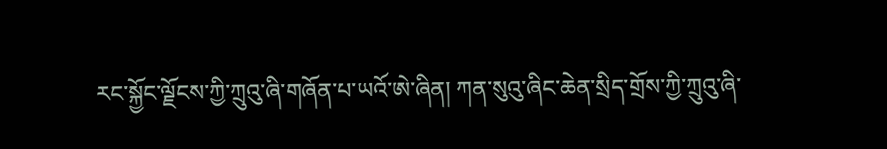རང་སྐྱོང་ལྗོངས་ཀྱི་ཀྲུའུ་ཞི་གཞོན་པ་ཡའོ་ཨེ་ཞིན། ཀན་སུའུ་ཞིང་ཆེན་སྲིད་གྲོས་ཀྱི་ཀྲུའུ་ཞི་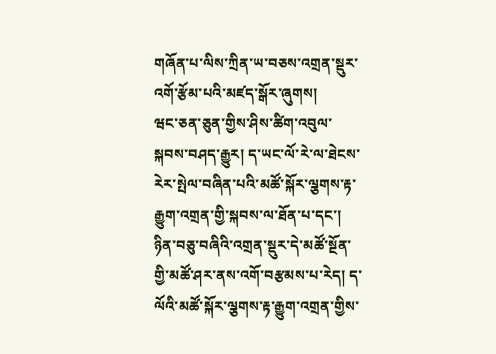གཞོན་པ་ལིས་ཀྲིན་ཡ་བཅས་འགྲན་སྡུར་འགོ་རྩོམ་པའི་མཛད་སྒོར་ཞུགས།
ཝང་ཅན་ཅུན་གྱིས་ཤིས་ཚིག་འབུལ་སྐབས་བཤད་རྒྱུར། ད་ཡང་ལོ་རེ་ལ་ཐེངས་རེར་སྤེལ་བཞིན་པའི་མཚོ་སྐོར་ལྕགས་རྟ་རྒྱུག་འགྲན་གྱི་སྐབས་ལ་ཐོན་པ་དང་། ཉིན་བཅུ་བཞིའི་འགྲན་སྡུར་དེ་མཚོ་སྔོན་གྱི་མཚོ་ཤར་ནས་འགོ་བརྩམས་པ་རེད། ད་ལོའི་མཚོ་སྐོར་ལྕགས་རྟ་རྒྱུག་འགྲན་གྱིས་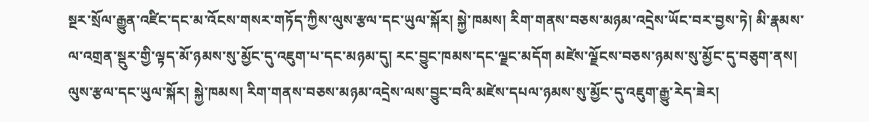སྔར་སྲོལ་རྒྱུན་འཛིང་དང་མ་འོངས་གསར་གཏོད་ཀྱིས་ལུས་རྩལ་དང་ཡུལ་སྐོར། སྐྱེ་ཁམས། རིག་གནས་བཅས་མཉམ་འདྲེས་ཡོང་བར་བྱས་ཏེ། མི་རྣམས་ལ་འགྲན་སྡུར་གྱི་ལྟད་མོ་ཉམས་སུ་མྱོང་དུ་འཇུག་པ་དང་མཉམ་དུ། རང་བྱུང་ཁམས་དང་ལྗང་མདོག མཛེས་ལྗོངས་བཅས་ཉམས་སུ་མྱོང་དུ་བཅུག་ནས། ལུས་རྩལ་དང་ཡུལ་སྐོར། སྐྱེ་ཁམས། རིག་གནས་བཅས་མཉམ་འདྲེས་ལས་བྱུང་བའི་མཛེས་དཔལ་ཉམས་སུ་མྱོང་དུ་འཇུག་རྒྱུ་རེད་ཟེར།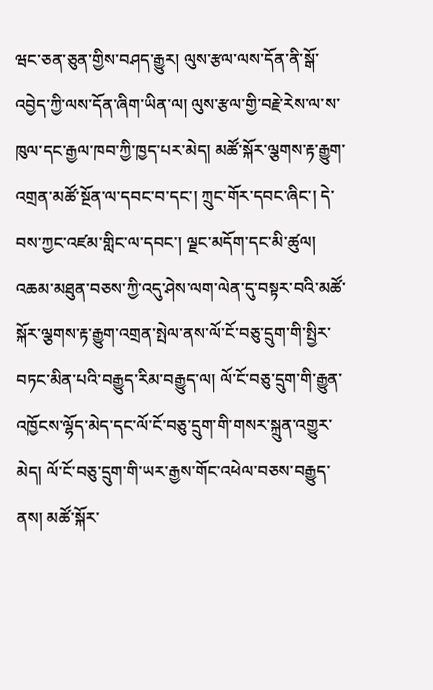ཝང་ཅན་ཅུན་གྱིས་བཤད་རྒྱུར། ལུས་རྩལ་ལས་དོན་ནི་སྒོ་འབྱེད་ཀྱི་ལས་དོན་ཞིག་ཡིན་ལ། ལུས་རྩལ་གྱི་བརྗེ་རེས་ལ་ས་ཁུལ་དང་རྒྱལ་ཁབ་ཀྱི་ཁྱད་པར་མེད། མཚོ་སྐོར་ལྕགས་རྟ་རྒྱུག་འགྲན་མཚོ་སྔོན་ལ་དབང་བ་དང་། ཀྲུང་གོར་དབང་ཞིང་། དེ་བས་ཀྱང་འཛམ་གླིང་ལ་དབང་། ལྗང་མདོག་དང་མི་ཚུལ། འཆམ་མཐུན་བཅས་ཀྱི་འདུ་ཤེས་ལག་ལེན་དུ་བསྟར་བའི་མཚོ་སྐོར་ལྕགས་རྟ་རྒྱུག་འགྲན་སྤེལ་ནས་ལོ་ངོ་བཅུ་དྲུག་གི་སྤྱིར་བཏང་མིན་པའི་བརྒྱུད་རིམ་བརྒྱུད་ལ། ལོ་ངོ་བཅུ་དྲུག་གི་རྒྱུན་འཁྱོངས་ལྷོད་མེད་དང་ལོ་ངོ་བཅུ་དྲུག་གི་གསར་སྐྲུན་འགྱུར་མེད། ལོ་ངོ་བཅུ་དྲུག་གི་ཡར་རྒྱས་གོང་འཕེལ་བཅས་བརྒྱུད་ནས། མཚོ་སྐོར་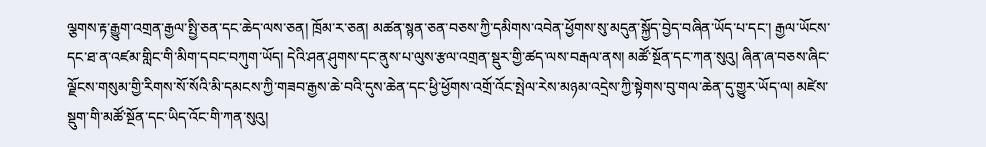ལྕགས་རྟ་རྒྱུག་འགྲན་རྒྱལ་སྤྱི་ཅན་དང་ཆེད་ལས་ཅན། ཁྲོམ་ར་ཅན། མཚན་སྙན་ཅན་བཅས་ཀྱི་དམིགས་འབེན་ཕྱོགས་སུ་མདུན་སྐྱོད་བྱེད་བཞིན་ཡོད་པ་དང་། རྒྱལ་ཡོངས་དང་ཐ་ན་འཛམ་གླིང་གི་མིག་དབང་བཀུག་ཡོད། དེའི་ཤན་ཤུགས་དང་ནུས་པ་ལུས་རྩལ་འགྲན་སྡུར་གྱི་ཚད་ལས་བརྒལ་ནས། མཚོ་སྔོན་དང་ཀན་སུའུ། ཞིན་ཞ་བཅས་ཞིང་ལྗོངས་གསུམ་གྱི་རིགས་སོ་སོའི་མི་དམངས་ཀྱི་གཟབ་རྒྱས་ཆེ་བའི་དུས་ཆེན་དང་ཕྱི་ཕྱོགས་འགྲོ་འོང་སྤེལ་རེས་མཉམ་འདྲེས་ཀྱི་སྟེགས་བུ་གལ་ཆེན་དུ་གྱུར་ཡོད་ལ། མཛེས་སྡུག་གི་མཚོ་སྔོན་དང་ཡིད་འོང་གི་ཀན་སུའུ།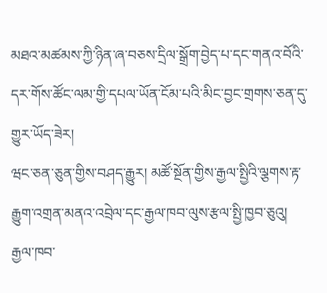མཐའ་མཚམས་ཀྱི་ཉིན་ཞ་བཅས་དྲིལ་སྒྲོག་བྱེད་པ་དང་གནའ་བོའི་དར་གོས་ཚོང་ལམ་གྱི་དཔལ་ཡོན་ངོམ་པའི་མིང་བྱང་གྲགས་ཅན་དུ་གྱུར་ཡོད་ཟེར།
ཝང་ཅན་ཅུན་གྱིས་བཤད་རྒྱུར། མཚོ་སྔོན་གྱིས་རྒྱལ་སྤྱིའི་ལྕགས་རྟ་རྒྱུག་འགྲན་མནའ་འབྲེལ་དང་རྒྱལ་ཁབ་ལུས་རྩལ་སྤྱི་ཁྱབ་ཅུའུ། རྒྱལ་ཁབ་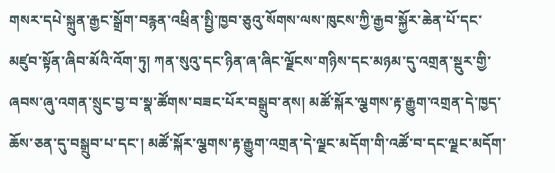གསར་དཔེ་སྐྲུན་རྒྱང་སྒྲོག་བརྙན་འཕྲིན་སྤྱི་ཁྱབ་ཅུའུ་སོགས་ལས་ཁུངས་ཀྱི་རྒྱབ་སྐྱོར་ཆེན་པོ་དང་མཛུབ་སྟོན་ཞིབ་མོའི་འོག་ཏུ། ཀན་སུའུ་དང་ཉིན་ཞ་ཞིང་ལྗོངས་གཉིས་དང་མཉམ་དུ་འགྲན་སྡུར་གྱི་ཞབས་ཞུ་འགན་སྲུང་བྱ་བ་སྣ་ཚོགས་བཟང་པོར་བསྒྲུབ་ནས། མཚོ་སྐོར་ལྕགས་རྟ་རྒྱུག་འགྲན་དེ་ཁྱད་ཆོས་ཅན་དུ་བསྒྲུབ་པ་དང་། མཚོ་སྐོར་ལྕགས་རྟ་རྒྱུག་འགྲན་དེ་ལྗང་མདོག་གི་འཚོ་བ་དང་ལྗང་མདོག་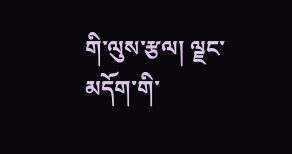གི་ལུས་རྩལ། ལྗང་མདོག་གི་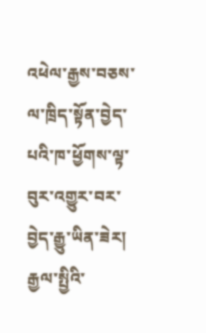འཕེལ་རྒྱས་བཅས་ལ་ཁྲིད་སྟོན་བྱེད་པའི་ཁ་ཕྱོགས་ལྟ་བུར་འགྱུར་བར་བྱེད་རྒྱུ་ཡིན་ཟེར།
རྒྱལ་སྤྱིའི་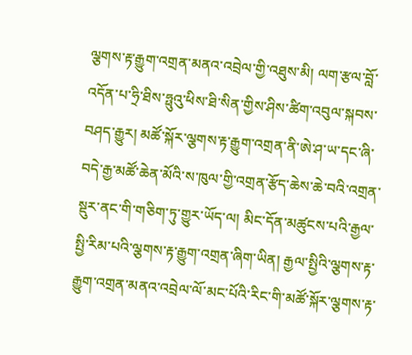ལྕགས་རྟ་རྒྱུག་འགྲན་མནའ་འབྲེལ་གྱི་འཐུས་མི། ལག་རྩལ་བློ་འདོན་པ་ཧྲི་ཐིས་ཧྥུའུ་ཕིས་ཐི་སིན་གྱིས་ཤིས་ཚིག་འབུལ་སྐབས་བཤད་རྒྱུར། མཚོ་སྐོར་ལྕགས་རྟ་རྒྱུག་འགྲན་ནི་ཨེ་ཤ་ཡ་དང་ཞི་བདེ་རྒྱ་མཚོ་ཆེན་མོའི་ས་ཁུལ་གྱི་འགྲན་རྩོད་ཆེས་ཆེ་བའི་འགྲན་སྡུར་ནང་གི་གཅིག་ཏུ་གྱུར་ཡོད་ལ། མིང་དོན་མཚུངས་པའི་རྒྱལ་སྤྱི་རིམ་པའི་ལྕགས་རྟ་རྒྱུག་འགྲན་ཞིག་ཡིན། རྒྱལ་སྤྱིའི་ལྕགས་རྟ་རྒྱུག་འགྲན་མནའ་འབྲེལ་ལོ་མང་པོའི་རིང་གི་མཚོ་སྐོར་ལྕགས་རྟ་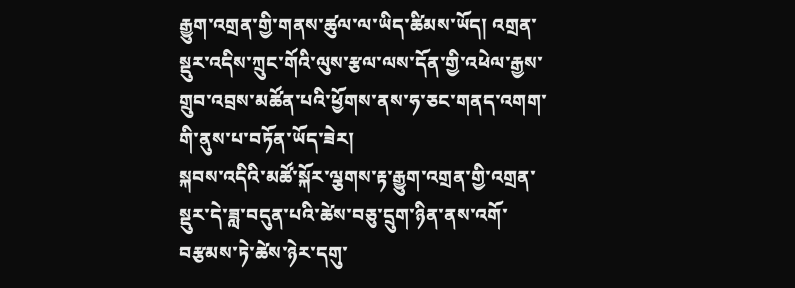རྒྱུག་འགྲན་གྱི་གནས་ཚུལ་ལ་ཡིད་ཚིམས་ཡོད། འགྲན་སྡུར་འདིས་ཀྲུང་གོའི་ལུས་རྩལ་ལས་དོན་གྱི་འཕེལ་རྒྱས་གྲུབ་འབྲས་མཚོན་པའི་ཕྱོགས་ནས་ཧ་ཅང་གནད་འགག་གི་ནུས་པ་བཏོན་ཡོད་ཟེར།
སྐབས་འདིའི་མཚོ་སྐོར་ལྕགས་རྟ་རྒྱུག་འགྲན་གྱི་འགྲན་སྡུར་དེ་ཟླ་བདུན་པའི་ཚེས་བཅུ་དྲུག་ཉིན་ནས་འགོ་བརྩམས་ཏེ་ཚེས་ཉེར་དགུ་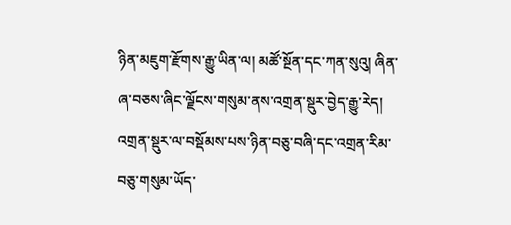ཉིན་མཇུག་རྫོགས་རྒྱུ་ཡིན་ལ། མཚོ་སྔོན་དང་ཀན་སུའུ། ཞིན་ཞ་བཅས་ཞིང་ལྗོངས་གསུམ་ནས་འགྲན་སྡུར་བྱེད་རྒྱུ་རེད། འགྲན་སྡུར་ལ་བསྡོམས་པས་ཉིན་བཅུ་བཞི་དང་འགྲན་རིམ་བཅུ་གསུམ་ཡོད་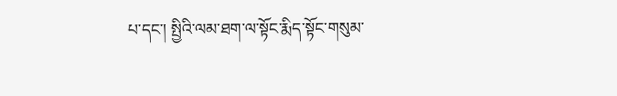པ་དང་། སྤྱིའི་ལམ་ཐག་ལ་སྟོང་རྨིད་སྟོང་གསུམ་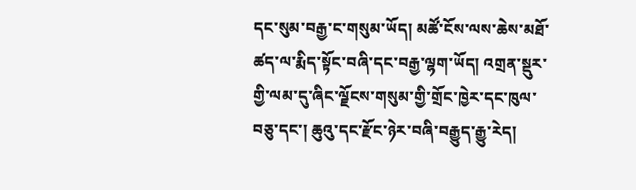དང་སུམ་བརྒྱ་ང་གསུམ་ཡོད། མཚོ་ངོས་ལས་ཆེས་མཐོ་ཚད་ལ་རྨིད་སྟོང་བཞི་དང་བརྒྱ་ལྷག་ཡོད། འགྲན་སྡུར་གྱི་ལམ་དུ་ཞིང་ལྗོངས་གསུམ་གྱི་གྲོང་ཁྱེར་དང་ཁུལ་བཅུ་དང་། ཆུའུ་དང་རྫོང་ཉེར་བཞི་བརྒྱུད་རྒྱུ་རེད།